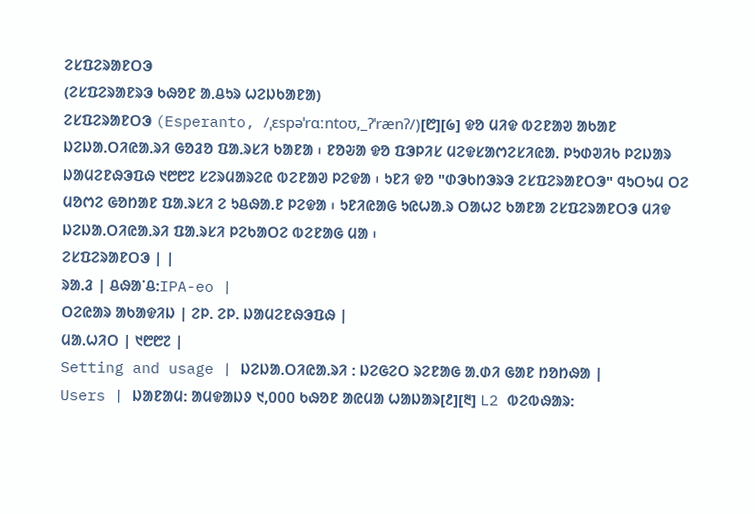ᱮᱥᱯᱮᱨᱟᱱᱛᱳ
(ᱮᱥᱯᱮᱨᱟᱱᱨᱳ ᱠᱷᱚᱱ ᱟᱹᱪᱩᱨ ᱦᱮᱡᱠᱟᱱᱟ)
ᱮᱥᱯᱮᱨᱟᱱᱛᱳ (Esperanto, /ˌɛspəˈrɑːntoʊ,_ʔˈrænʔ/)[᱘][᱙] ᱫᱚ ᱢᱤᱫ ᱵᱮᱱᱟᱣ ᱟᱠᱟᱱ ᱡᱮᱡᱟᱹᱛᱤᱭᱟᱹᱨᱤ ᱜᱚᱲᱚ ᱯᱟᱹᱨᱥᱤ ᱠᱟᱱᱟ ᱾ ᱱᱚᱶᱟ ᱫᱚ ᱯᱳᱞᱤᱥ ᱢᱮᱫᱥᱟᱬᱮᱥᱤᱭᱟᱹ ᱞᱩᱰᱣᱤᱠ ᱞᱮᱡᱟᱨ ᱡᱟᱢᱮᱱᱷᱳᱯᱷ ᱑᱘᱘᱗ ᱥᱮᱨᱢᱟᱨᱮᱭ ᱵᱮᱱᱟᱣ ᱞᱮᱫᱟ ᱾ ᱩᱱᱤ ᱫᱚ "ᱰᱳᱠᱴᱳᱨᱳ ᱮᱥᱯᱮᱨᱟᱱᱛᱳ" ᱧᱩᱛᱩᱢ ᱛᱮ ᱢᱚᱬᱮ ᱜᱚᱴᱟᱱ ᱯᱟᱹᱨᱥᱤ ᱮ ᱩᱪᱷᱟᱹᱱ ᱞᱮᱫᱟ ᱾ ᱩᱱᱤᱭᱟᱜ ᱩᱭᱦᱟᱹᱨ ᱛᱟᱦᱮ ᱠᱟᱱᱟ ᱮᱥᱯᱮᱨᱟᱱᱛᱳ ᱢᱤᱫ ᱡᱮᱡᱟᱹᱛᱤᱭᱟᱹᱨᱤ ᱯᱟᱹᱨᱥᱤ ᱞᱮᱠᱟᱛᱮ ᱵᱮᱱᱟᱜ ᱢᱟ ᱾
ᱮᱥᱯᱮᱨᱟᱱᱛᱳ | |
ᱨᱟᱹᱲ | ᱪᱷᱟᱸᱪ:IPA-eo |
ᱛᱮᱭᱟᱨ ᱟᱠᱟᱫᱤᱡ | ᱮᱞ. ᱮᱞ. ᱡᱟᱢᱮᱱᱷᱳᱯᱷ |
ᱢᱟᱹᱦᱤᱛ | ᱑᱘᱘᱗ |
Setting and usage | ᱡᱮᱡᱟᱹᱛᱤᱭᱟᱹᱨᱤ : ᱡᱮᱜᱮᱛ ᱨᱮᱱᱟᱜ ᱟᱹᱰᱤ ᱜᱟᱱ ᱴᱚᱴᱷᱟ |
Users | ᱡᱟᱱᱟᱢ: ᱟᱢᱫᱟᱡᱽ ᱑,᱐᱐᱐ ᱠᱷᱚᱱ ᱟᱭᱢᱟ ᱦᱟᱡᱟᱨ[᱒][᱓] L2 ᱵᱮᱵᱷᱟᱨ: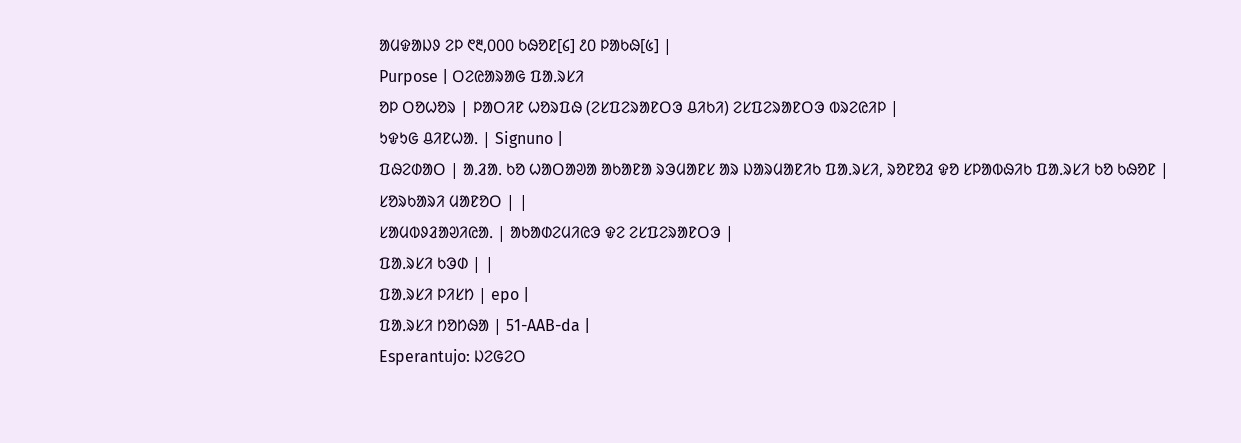ᱟᱢᱫᱟᱡᱽ ᱮᱞ ᱖᱓,᱐᱐᱐ ᱠᱷᱚᱱ[᱔] ᱒᱐ ᱞᱟᱠᱷ[᱕] |
Purpose | ᱛᱮᱭᱟᱨᱟᱜ ᱯᱟᱹᱨᱥᱤ
ᱚᱞ ᱛᱚᱦᱚᱨ | ᱞᱟᱛᱤᱱ ᱦᱚᱨᱯᱷ (ᱮᱥᱯᱮᱨᱟᱱᱛᱳ ᱪᱤᱠᱤ) ᱮᱥᱯᱮᱨᱟᱱᱛᱳ ᱵᱨᱮᱭᱤᱞ |
ᱩᱫᱩᱜ ᱪᱤᱱᱦᱟᱹ | Signuno |
ᱯᱷᱮᱰᱟᱛ | ᱟᱹᱲᱟᱹ ᱠᱚ ᱦᱟᱛᱟᱣᱟ ᱟᱠᱟᱱᱟ ᱨᱳᱢᱟᱱᱥ ᱟᱨ ᱡᱟᱨᱢᱟᱱᱤᱠ ᱯᱟᱹᱨᱥᱤ, ᱨᱚᱱᱚᱲ ᱫᱚ ᱥᱞᱟᱵᱷᱤᱠ ᱯᱟᱹᱨᱥᱤ ᱠᱚ ᱠᱷᱚᱱ |
ᱥᱚᱨᱠᱟᱨᱤ ᱢᱟᱱᱚᱛ | |
ᱥᱟᱢᱵᱽᱲᱟᱣᱤᱭᱟᱹ | ᱟᱠᱟᱰᱮᱢᱤᱭᱳ ᱫᱮ ᱮᱥᱯᱮᱨᱟᱱᱛᱳ |
ᱯᱟᱹᱨᱥᱤ ᱠᱳᱰ | |
ᱯᱟᱹᱨᱥᱤ ᱞᱤᱥᱴ | epo |
ᱯᱟᱹᱨᱥᱤ ᱴᱚᱴᱷᱟ | 51-AAB-da |
Esperantujo: ᱡᱮᱜᱮᱛ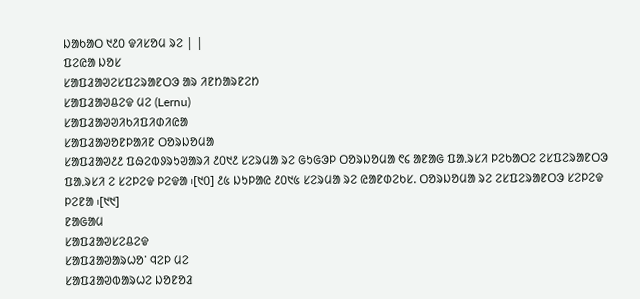ᱡᱟᱠᱟᱛ ᱑᱒᱐ ᱫᱤᱥᱚᱢ ᱨᱮ | |
ᱯᱮᱭᱟ ᱡᱚᱥ
ᱥᱟᱯᱲᱟᱣᱮᱥᱯᱮᱨᱟᱱᱛᱳ ᱟᱨ ᱤᱱᱴᱟᱨᱱᱮᱴ
ᱥᱟᱯᱲᱟᱣᱪᱮᱫ ᱢᱮ (Lernu)
ᱥᱟᱯᱲᱟᱣᱣᱤᱠᱤᱯᱤᱰᱤᱭᱟ
ᱥᱟᱯᱲᱟᱣᱚᱱᱞᱟᱤᱱ ᱛᱚᱨᱡᱚᱢᱟ
ᱥᱟᱯᱲᱟᱣ᱒᱒ ᱯᱷᱮᱵᱽᱨᱩᱣᱟᱨᱤ ᱒᱐᱑᱒ ᱥᱮᱨᱢᱟ ᱨᱮ ᱜᱩᱜᱳᱞ ᱛᱚᱨᱡᱚᱢᱟ ᱖᱔ ᱟᱱᱟᱜ ᱯᱟᱹᱨᱥᱤ ᱞᱮᱠᱟᱛᱮ ᱮᱥᱯᱮᱨᱟᱱᱛᱳ ᱯᱟᱹᱨᱥᱤ ᱮ ᱥᱮᱞᱮᱫ ᱞᱮᱫᱟ ᱾[᱑᱐] ᱒᱕ ᱡᱩᱞᱟᱭ ᱒᱐᱑᱕ ᱥᱮᱨᱢᱟ ᱨᱮ ᱭᱟᱱᱰᱮᱠᱥ. ᱛᱚᱨᱡᱚᱢᱟ ᱨᱮ ᱮᱥᱯᱮᱨᱟᱱᱛᱳ ᱥᱮᱞᱮᱫ ᱞᱮᱱᱟ ᱾[᱑᱑]
ᱱᱟᱜᱟᱢ
ᱥᱟᱯᱲᱟᱣᱥᱮᱪᱮᱫ
ᱥᱟᱯᱲᱟᱣᱟᱨᱦᱚᱸ ᱧᱮᱞ ᱢᱮ
ᱥᱟᱯᱲᱟᱣᱵᱟᱨᱦᱮ ᱡᱚᱱᱚᱲ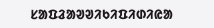ᱥᱟᱯᱲᱟᱣᱣᱤᱠᱤᱯᱤᱰᱤᱭᱟ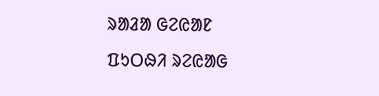ᱨᱟᱲᱟ ᱜᱮᱭᱟᱱ ᱯᱩᱛᱷᱤ ᱨᱮᱭᱟᱜ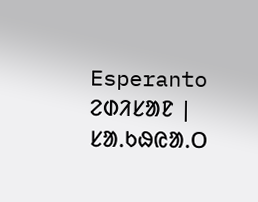Esperanto ᱮᱰᱤᱥᱟᱱ |
ᱥᱟᱹᱠᱷᱭᱟᱹᱛ